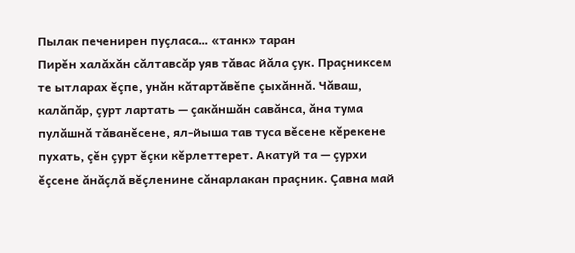Пылак печенирен пуçласа… «танк» таран
Пирĕн халăхăн сăлтавсăр уяв тăвас йăла çук. Праçниксем те ытларах ĕçпе, унăн кăтартăвĕпе çыхăннă. Чăваш, калăпăр, çурт лартать — çакăншăн савăнса, ăна тума пулăшнă тăванĕсене, ял-йыша тав туса вĕсене кĕрекене пухать, çĕн çурт ĕçки кĕрлеттерет. Акатуй та — çурхи ĕçсене ăнăçлă вĕçленине сăнарлакан праçник. Çавна май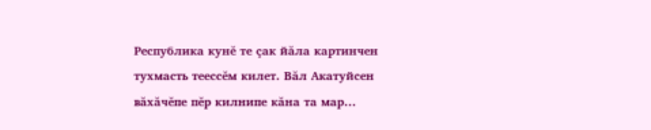Республика кунĕ те çак йăла картинчен тухмасть теессĕм килет. Вăл Акатуйсен вăхăчĕпе пĕр килнипе кăна та мар…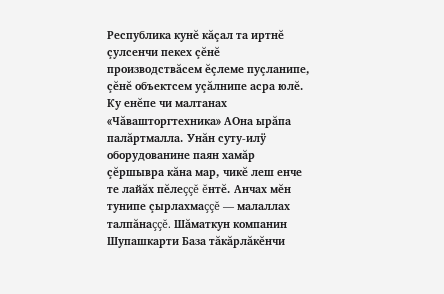Республика кунĕ кăçал та иртнĕ çулсенчи пекех çĕнĕ производствăсем ĕçлеме пуçланипе, çĕнĕ объектсем уçăлнипе асра юлĕ. Ку енĕпе чи малтанах «Чăвашторгтехника» АОна ырăпа палăртмалла. Унăн суту-илÿ оборудованине паян хамăр çĕршывра кăна мар, чикĕ леш енче те лайăх пĕлеççĕ ĕнтĕ. Анчах мĕн тунипе çырлахмаççĕ — малаллах талпăнаççĕ. Шăматкун компанин Шупашкарти База тăкăрлăкĕнчи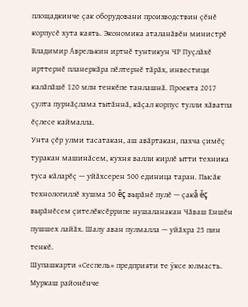площадкинче çак оборудовани производствин çĕнĕ корпусĕ хута каять. Экономика аталанăвĕн министрĕ Владимир Аврелькин иртнĕ тунтикун ЧР Пуçлăхĕ ирттернĕ планеркăра пĕлтернĕ тăрăх, инвестици калăпăшĕ 120 млн тенкĕпе танлашнă. Проекта 2017 çулта пурнăçлама тытăннă, кăçал корпус тулли хăватпа ĕçлесе каймалла.
Унта çĕр улми тасатакан, аш авăртакан, пахча çимĕç туракан машинăсем, кухня валли кирлĕ ытти техника туса кăларĕç — уйăхсерен 500 единица таран. Пысăк технологиллĕ хушма 50 ĕç вырăнĕ пулĕ — çакă ĕç вырăнĕсем çителĕксĕррипе нушаланакан Чăваш Еншĕн пушшех лайăх. Шалу аван пулмалла — уйăхра 25 пин тенкĕ.
Шупашкарти «Сеспель» предприяти те ÿксе юлмасть. Муркаш районĕнче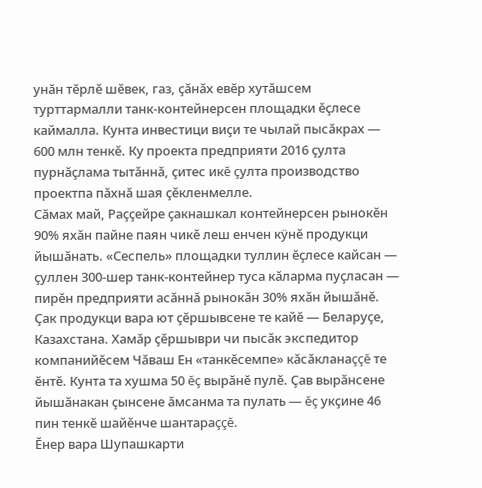унăн тĕрлĕ шĕвек, газ, çăнăх евĕр хутăшсем турттармалли танк-контейнерсен площадки ĕçлесе каймалла. Кунта инвестици виçи те чылай пысăкрах — 600 млн тенкĕ. Ку проекта предприяти 2016 çулта пурнăçлама тытăннă, çитес икĕ çулта производство проектпа пăхнă шая çĕкленмелле.
Сăмах май, Раççейре çакнашкал контейнерсен рынокĕн 90% яхăн пайне паян чикĕ леш енчен кÿнĕ продукци йышăнать. «Сеспель» площадки туллин ĕçлесе кайсан — çуллен 300-шер танк-контейнер туса кăларма пуçласан — пирĕн предприяти асăннă рынокăн 30% яхăн йышăнĕ. Çак продукци вара ют çĕршывсене те кайĕ — Беларуçе, Казахстана. Хамăр çĕршыври чи пысăк экспедитор компанийĕсем Чăваш Ен «танкĕсемпе» кăсăкланаççĕ те ĕнтĕ. Кунта та хушма 50 ĕç вырăнĕ пулĕ. Çав вырăнсене йышăнакан çынсене ăмсанма та пулать — ĕç укçине 46 пин тенкĕ шайĕнче шантараççĕ.
Ĕнер вара Шупашкарти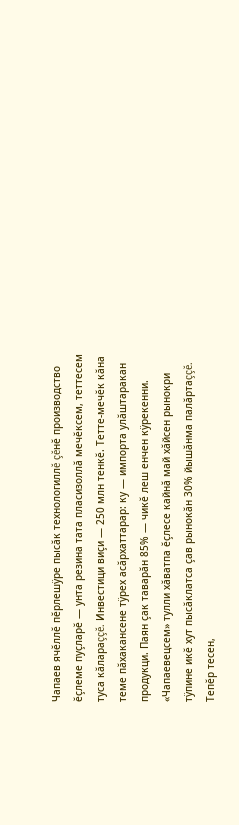Чапаев ячĕллĕ пĕрлешÿре пысăк технологиллĕ çĕнĕ производство ĕçлеме пуçларĕ — унта резина тата пласизоллă мечĕксем, теттесем туса кăлараççĕ. Инвестици виçи — 250 млн тенкĕ. Тетте-мечĕк кăна теме пăхакансене тÿрех асăрхаттарар: ку — импорта улăштаракан продукци. Паян çак таварăн 85% — чикĕ леш енчен кÿрекенни. «Чапаевецсем» тулли хăватпа ĕçлесе кайнă май хăйсен рынокри тÿпине икĕ хут пысăклатса çав рынокăн 30% йышăнма палăртаççĕ. Тепĕр тесен,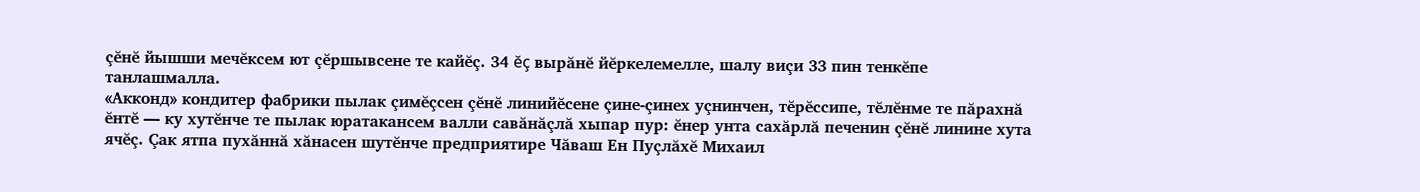çĕнĕ йышши мечĕксем ют çĕршывсене те кайĕç. 34 ĕç вырăнĕ йĕркелемелле, шалу виçи 33 пин тенкĕпе танлашмалла.
«Акконд» кондитер фабрики пылак çимĕçсен çĕнĕ линийĕсене çине-çинех уçнинчен, тĕрĕссипе, тĕлĕнме те пăрахнă ĕнтĕ — ку хутĕнче те пылак юратакансем валли савăнăçлă хыпар пур: ĕнер унта сахăрлă печенин çĕнĕ линине хута ячĕç. Çак ятпа пухăннă хăнасен шутĕнче предприятире Чăваш Ен Пуçлăхĕ Михаил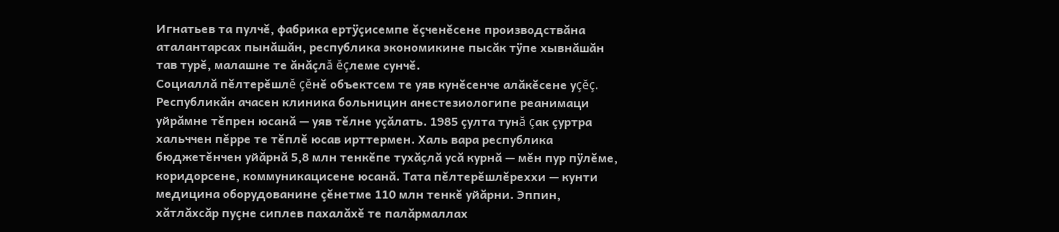Игнатьев та пулчĕ, фабрика ертÿçисемпе ĕçченĕсене производствăна аталантарсах пынăшăн, республика экономикине пысăк тÿпе хывнăшăн тав турĕ, малашне те ăнăçлă ĕçлеме сунчĕ.
Социаллă пĕлтерĕшлĕ çĕнĕ объектсем те уяв кунĕсенче алăкĕсене уçĕç. Республикăн ачасен клиника больницин анестезиологипе реанимаци уйрăмне тĕпрен юсанă — уяв тĕлне уçăлать. 1985 çулта тунă çак çуртра хальччен пĕрре те тĕплĕ юсав ирттермен. Халь вара республика бюджетĕнчен уйăрнă 5,8 млн тенкĕпе тухăçлă усă курнă — мĕн пур пÿлĕме, коридорсене, коммуникацисене юсанă. Тата пĕлтерĕшлĕреххи — кунти медицина оборудованине çĕнетме 110 млн тенкĕ уйăрни. Эппин, хăтлăхсăр пуçне сиплев пахалăхĕ те палăрмаллах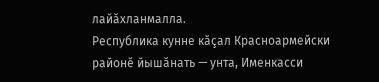лайăхланмалла.
Республика кунне кăçал Красноармейски районĕ йышăнать — унта, Именкасси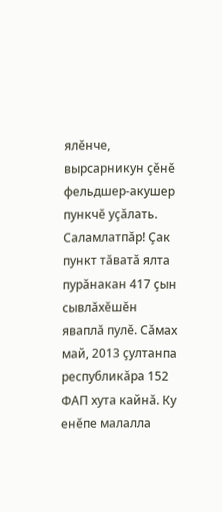ялĕнче, вырсарникун çĕнĕ фельдшер-акушер пункчĕ уçăлать. Саламлатпăр! Çак пункт тăватă ялта пурăнакан 417 çын сывлăхĕшĕн яваплă пулĕ. Сăмах май, 2013 çултанпа республикăра 152 ФАП хута кайнă. Ку енĕпе малалла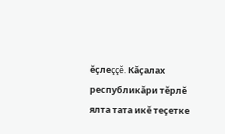ĕçлеççĕ. Кăçалах республикăри тĕрлĕ ялта тата икĕ теçетке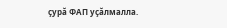çурă ФАП уçăлмалла.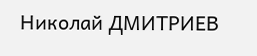Николай ДМИТРИЕВ